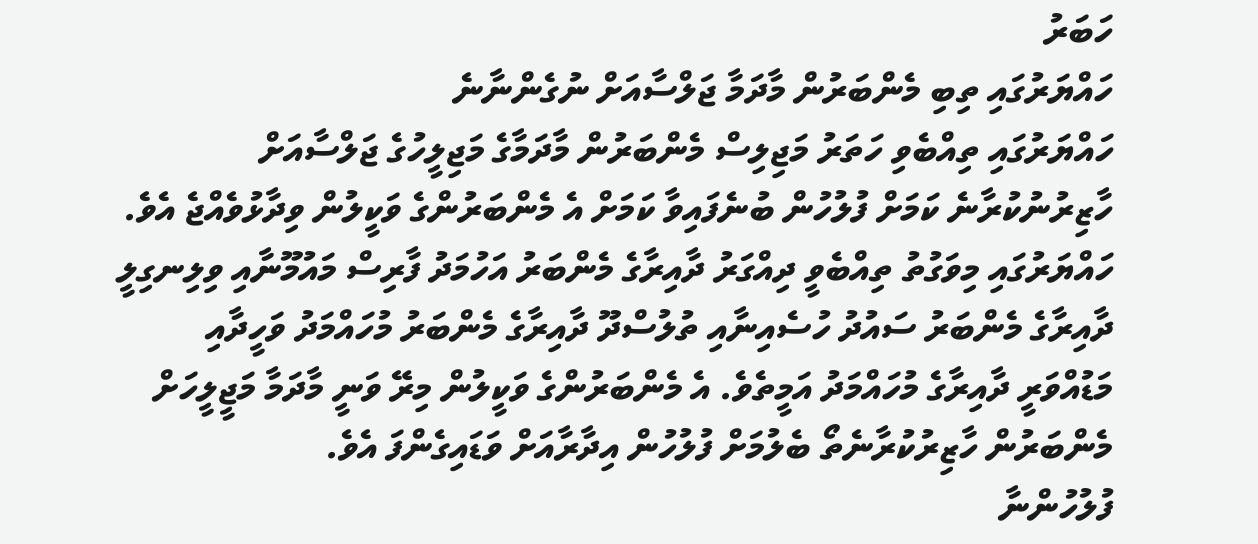ހަބަރު
ހައްޔަރުގައި ތިބި މެންބަރުން މާދަމާ ޖަލްސާއަށް ނުގެންނާނެ
ހައްޔަރުގައި ތިއްބެވި ހަތަރު މަޖިލިސް މެންބަރުން މާދަމާގެ މަޖިލީހުގެ ޖަލްސާއަށް ހާޒިރުނުކުރާނެ ކަމަށް ފުލުހުން ބުނެފައިވާ ކަމަށް އެ މެންބަރުންގެ ވަކީލުން ވިދާޅުވެއްޖެ އެވެ.
ހައްޔަރުގައި މިވަގުތު ތިއްބެވީ ދިއްގަރު ދާއިރާގެ މެންބަރު އަހުމަދު ފާރިސް މައުމޫނާއި ވިލިނގިލީ ދާއިރާގެ މެންބަރު ސައުދު ހުސެއިނާއި ތުލުސްދޫ ދާއިރާގެ މެންބަރު މުހައްމަދު ވަހީދާއި މަޑުއްވަރީ ދާއިރާގެ މުހައްމަދު އަމީތެވެ. އެ މެންބަރުންގެ ވަކީލުން މިރޭ ވަނީ މާދަމާ މަޖީލީހަށް މެންބަރުން ހާޒިރުކުރާނެތޯ ބެލުމަށް ފުލުހުން އިދާރާއަށް ވަޑައިގެންފަ އެވެ.
ފުލުހުންނާ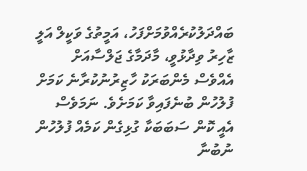ބައްދަލުކުރެއްވުމަށްފަހު، އަމީތުގެ ވަކީލް އަލީ ޒާހިރު ވިދާޅުވީ، މާދަމާގެ ޖަލްސާއަށް އެއްވެސް މެންބަރަކު ހާޒިރުނުކުރާނެ ކަމަށް ފުލުހުން ބުނެފައިވާ ކަމަށެވެ. ނަމަވެސް އެއީ ކޮން ސަބަބަކާ ގުޅިގެން ކަމެއް ފުލުހުން ނުބުނާ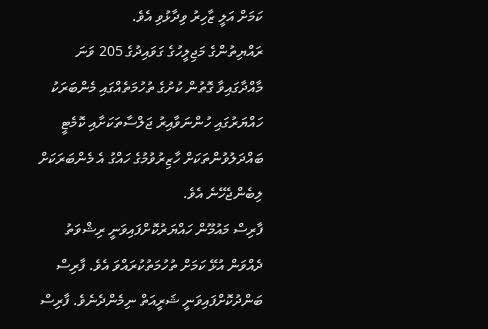ކަމަށް އަލީ ޒާހިރު ވިދާޅުވި އެވެ.
ރައްޔިތުންގެ މަޖިލީހުގެ ގަވައިދުގެ 205 ވަނަ މާއްދާގައިވާ ގޮތުން ކުށުގެ ތުހުމަތެއްގައި މެންބަރަކު ހައްޔަރުގައި ހުންނަވާއިރު ޖަލްސާތަކަށާއި ކޮމެޓީ ބައްދަލުވުންތަކަށް ހާޒިރުވުމުގެ ހައްގު އެ މެންބަރަކަށް ލިބެންޖެހޭނެ އެވެ.
ފާރިސް މައުމޫން ހައްޔަރުކޮށްފައިވަނީ ރިޝްވަތު ދެއްވަން އުޅޭ ކަމަށް ތުހުމަތުކުރައްވަ އެވެ. ފާރިސް ބަންދުކޮށްފައިވަނީ ޝަރީއަތް ނިމެންދެނެވެ. ފާރިސް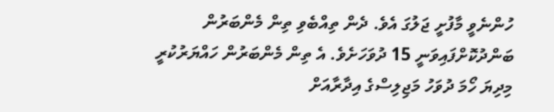ހުންނެވީ މާފުށީ ޖަލުގަ އެވެ. ދެން ތިއްބެވި ތިން މެންބަރުން ބަންދުކޮށްފައިވަނީ 15 ދުވަހަށެވެ. އެ ތިން މެންބަރުން ހައްޔަރުކުރީ މިދިޔަ ހޯމަ ދުވަހު މަޖިލިސްގެ އިދާރާއަށް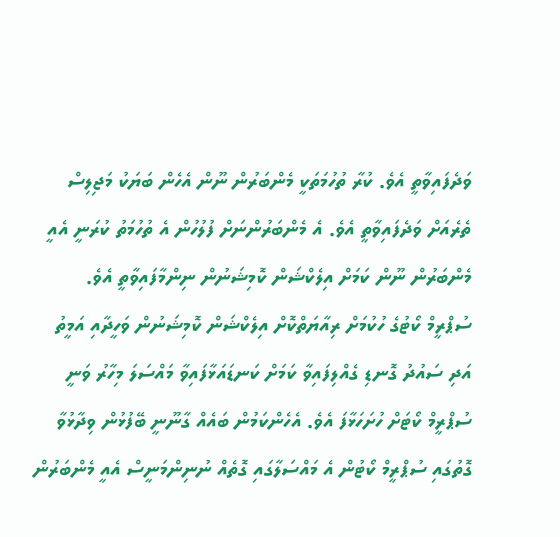ވަދެފައިވާތީ އެވެ. ކުރާ ތުހުމަތަކީ މެންބަރުން ނޫން އެހެން ބަޔަކު މަޖިލިސް ތެރެއަށް ވަދެފައިވާތީ އެވެ. އެ މެންބަރުންނަށް ފުލުހުން އެ ތުހުމަތު ކުރަނީ އެއީ މެންބަރުން ނޫން ކަމަށް އިލެކްޝަން ކޮމިޝަނުން ނިންމާފައިވާތީ އެވެ.
ސުޕްރީމް ކޯޓުގެ ހުކުމަށް ރިއާޔަތްކޮށް އިލެކްޝަން ކޮމިޝަނުން ވަހީދާއި އަމީތު އަދި ސައުދު ގޮނޑި ގެއްލިފައިވާ ކަމަށް ކަނޑައަޅާފައިވާ މައްސަލަ މިހާރު ވަނީ ސުޕްރީމް ކޯޓަށް ހުށަހަޅާފަ އެވެ. އެހެންކަމުން ބައެއް ގާނޫނީ ބޭފުޅުން ވިދާޅުވާ ގޮތުގައި ސުޕްރީމް ކޯޓުން އެ މައްސަލާގައި ގޮތެއް ނުނިންމަނީސް އެއީ މެންބަރުން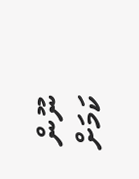ނޫން ކަމަށް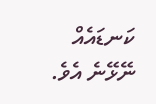ކަނޑައެއް ނޭޅޭނެ އެވެ.